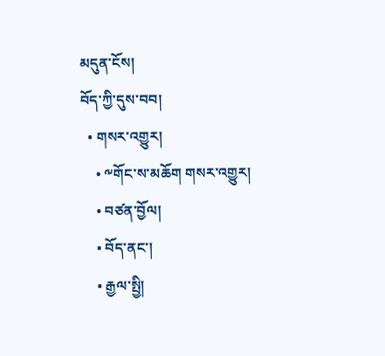མདུན་ངོས།
བོད་ཀྱི་དུས་བབ།
  • གསར་འགྱུར།
    • ༸གོང་ས་མཆོག གསར་འགྱུར།
    • བཙན་བྱོལ།
    • བོད་ནང་།
    • རྒྱལ་སྤྱི།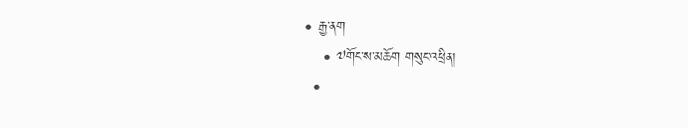• རྒྱ་ནག
    • ༧གོང་ས་མཆོག གསུང་འཕྲིན།
  •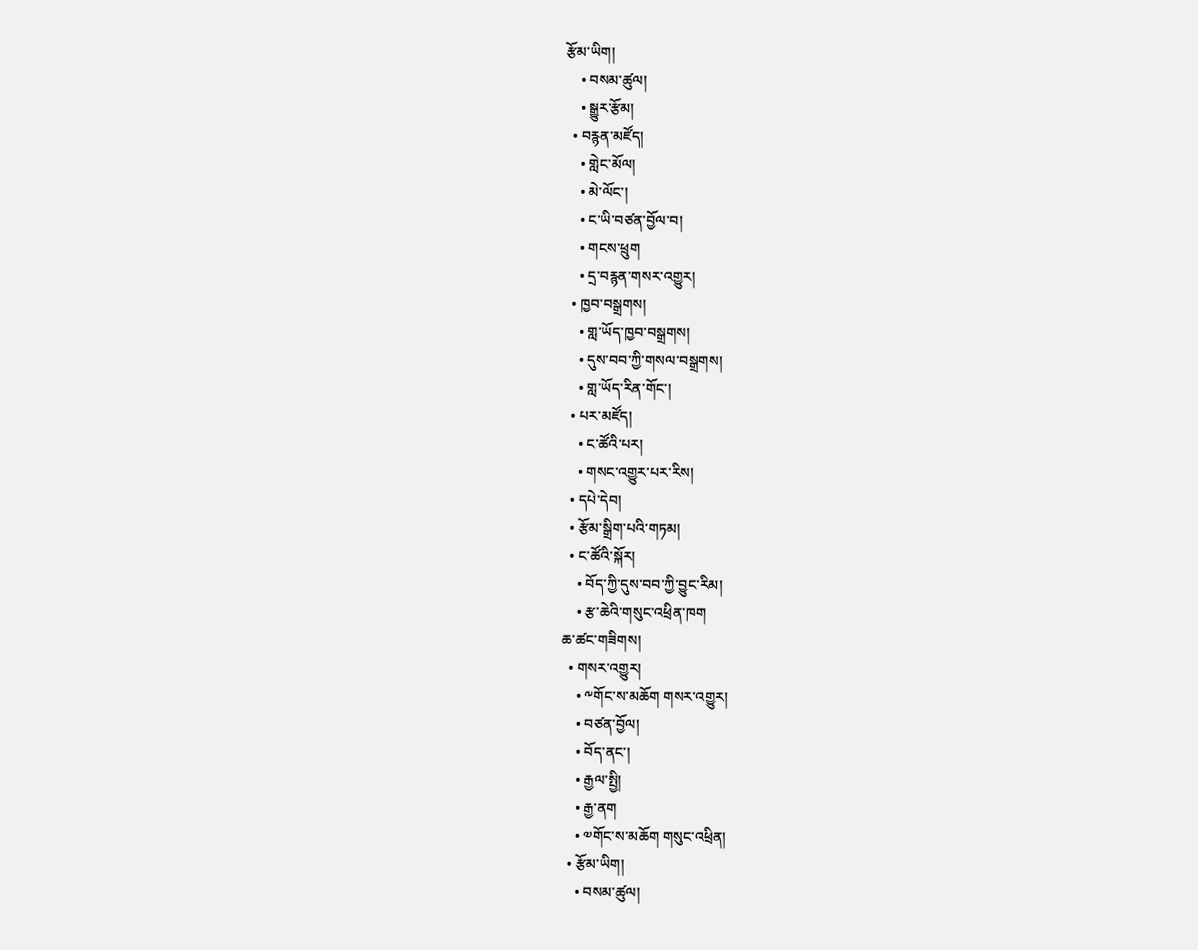རྩོམ་ཡིག།
    • བསམ་ཚུལ།
    • སྒྱུར་རྩོམ།
  • བརྙན་མཛོད།
    • གླེང་མོལ།
    • མེ་ལོང་།
    • ང་ཡི་བཙན་བྱོལ་བ།
    • གངས་ཕྲུག
    • དྲ་བརྙན་གསར་འགྱུར།
  • ཁྱབ་བསྒྲགས།
    • གླ་ཡོད་ཁྱབ་བསྒྲགས།
    • དུས་བབ་ཀྱི་གསལ་བསྒྲགས།
    • གླ་ཡོད་རིན་གོང་།
  • པར་མཛོད།
    • ང་ཚོའི་པར།
    • གསང་འགྱུར་པར་རིས།
  • དཔེ་དེབ།
  • རྩོམ་སྒྲིག་པའི་གཏམ།
  • ང་ཚོའི་སྐོར།
    • བོད་ཀྱི་དུས་བབ་ཀྱི་བྱུང་རིམ།
    • རྩ་ཆེའི་གསུང་འཕྲིན་ཁག
ཆ་ཚང་གཟིགས།
  • གསར་འགྱུར།
    • ༸གོང་ས་མཆོག གསར་འགྱུར།
    • བཙན་བྱོལ།
    • བོད་ནང་།
    • རྒྱལ་སྤྱི།
    • རྒྱ་ནག
    • ༧གོང་ས་མཆོག གསུང་འཕྲིན།
  • རྩོམ་ཡིག།
    • བསམ་ཚུལ།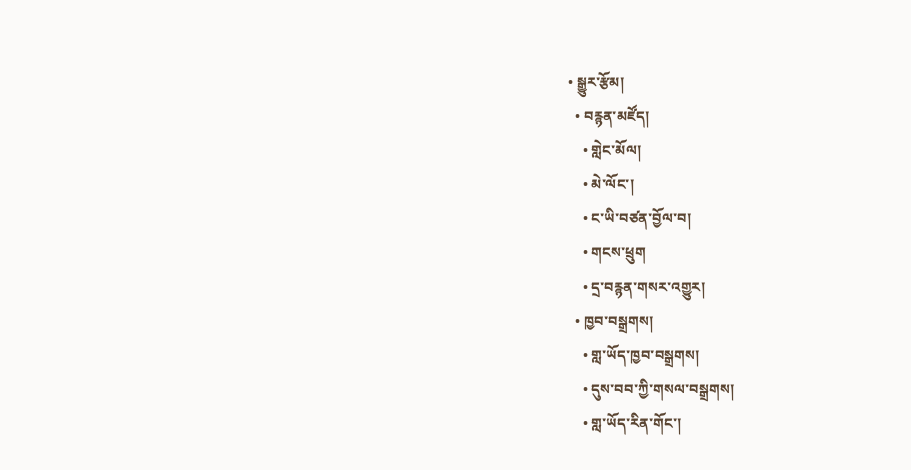• སྒྱུར་རྩོམ།
  • བརྙན་མཛོད།
    • གླེང་མོལ།
    • མེ་ལོང་།
    • ང་ཡི་བཙན་བྱོལ་བ།
    • གངས་ཕྲུག
    • དྲ་བརྙན་གསར་འགྱུར།
  • ཁྱབ་བསྒྲགས།
    • གླ་ཡོད་ཁྱབ་བསྒྲགས།
    • དུས་བབ་ཀྱི་གསལ་བསྒྲགས།
    • གླ་ཡོད་རིན་གོང་།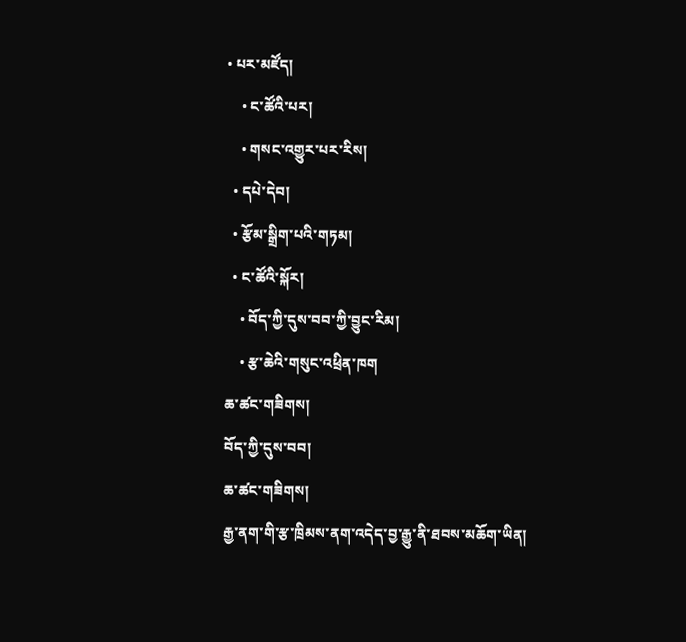• པར་མཛོད།
    • ང་ཚོའི་པར།
    • གསང་འགྱུར་པར་རིས།
  • དཔེ་དེབ།
  • རྩོམ་སྒྲིག་པའི་གཏམ།
  • ང་ཚོའི་སྐོར།
    • བོད་ཀྱི་དུས་བབ་ཀྱི་བྱུང་རིམ།
    • རྩ་ཆེའི་གསུང་འཕྲིན་ཁག
ཆ་ཚང་གཟིགས།
བོད་ཀྱི་དུས་བབ།
ཆ་ཚང་གཟིགས།
རྒྱ་ནག་གི་རྩ་ཁྲིམས་ནག་འདེད་བྱ་རྒྱུ་ནི་ཐབས་མཆོག་ཡིན།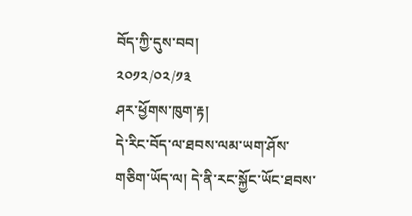བོད་ཀྱི་དུས་བབ།
༢༠༡༢/༠༢/༡༣
ཤར་ཕྱོགས་ཁུག་རྟ།
དེ་རིང་བོད་ལ་ཐབས་ལམ་ཡག་ཤོས་གཅིག་ཡོད་ལ། དེ་ནི་རང་སྐྱོང་ཡོང་ཐབས་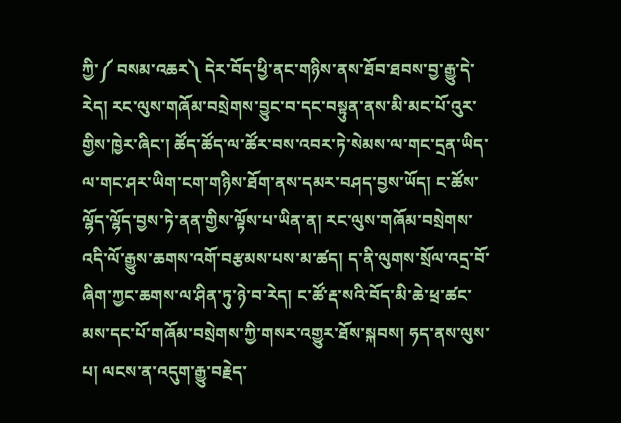ཀྱི་༼ བསམ་འཆར༽ དེར་བོད་ཕྱི་ནང་གཉིས་ནས་ཐོབ་ཐབས་བྱ་རྒྱུ་དེ་རེད། རང་ལུས་གཞོམ་བསྲེགས་བྱུང་བ་དང་བསྟུན་ནས་མི་མང་པོ་འུར་གྱིས་ཁྱེར་ཞིང་། ཚོད་ཚོད་ལ་ཚོར་བས་འབར་ཏེ་སེམས་ལ་གང་དྲན་ཡིད་ལ་གང་ཤར་ཡིག་ངག་གཉིས་ཐོག་ནས་དམར་བཤད་བྱས་ཡོད། ང་ཚོས་ལྷོད་ལྷོད་བྱས་ཏེ་ནན་གྱིས་ལྟོས་པ་ཡིན་ན། རང་ལུས་གཞོམ་བསྲེགས་འདི་ལོ་རྒྱུས་ཆགས་འགོ་བརྩམས་པས་མ་ཚད། ད་ནི་ལུགས་སྲོལ་འདྲ་བོ་ཞིག་ཀྱང་ཆགས་ལ་ཤིན་ཏུ་ཉེ་བ་རེད། ང་ཚོ་རྡ་སའི་བོད་མི་ཆེ་ཕྲ་ཚང་མས་དང་པོ་གཞོམ་བསྲེགས་ཀྱི་གསར་འགྱུར་ཐོས་སྐབས། ཧད་ནས་ལུས་པ། ལངས་ན་འདུག་རྒྱུ་བརྗེད་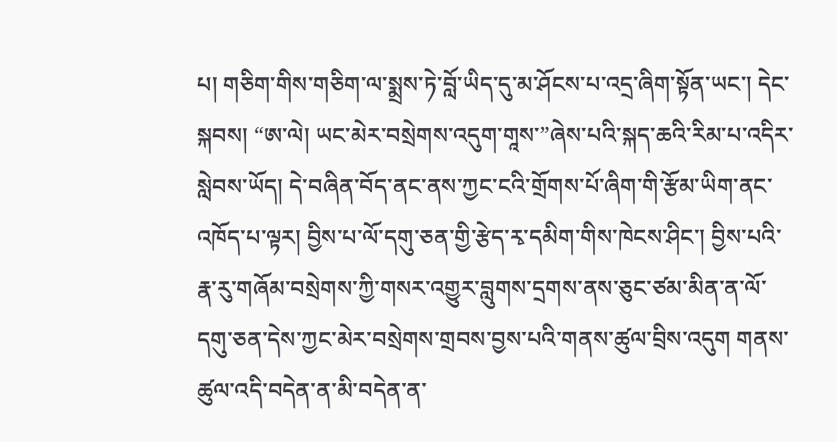པ། གཅིག་གིས་གཅིག་ལ་སྨྲས་ཏེ་བློ་ཡིད་དུ་མ་ཤོངས་པ་འདྲ་ཞིག་སྟོན་ཡང་། དེང་སྐབས། “ཨ་ལེ། ཡང་མེར་བསྲེགས་འདུག་གཱས་”ཞེས་པའི་སྐད་ཆའི་རིམ་པ་འདིར་སླེབས་ཡོད། དེ་བཞིན་བོད་ནང་ནས་ཀྱང་ངའི་གྲོགས་པོ་ཞིག་གི་རྩོམ་ཡིག་ནང་འཁོད་པ་ལྟར། བྱིས་པ་ལོ་དགུ་ཅན་གྱི་རྩེད་རྭ་དམིག་གིས་ཁེངས་ཤིང་། བྱིས་པའི་རྣ་རུ་གཞོམ་བསྲེགས་ཀྱི་གསར་འགྱུར་བླུགས་དྲགས་ནས་ཅུང་ཙམ་མིན་ན་ལོ་དགུ་ཅན་དེས་ཀྱང་མེར་བསྲེགས་གྲབས་བྱས་པའི་གནས་ཚུལ་བྲིས་འདུག གནས་ཚུལ་འདི་བདེན་ན་མི་བདེན་ན་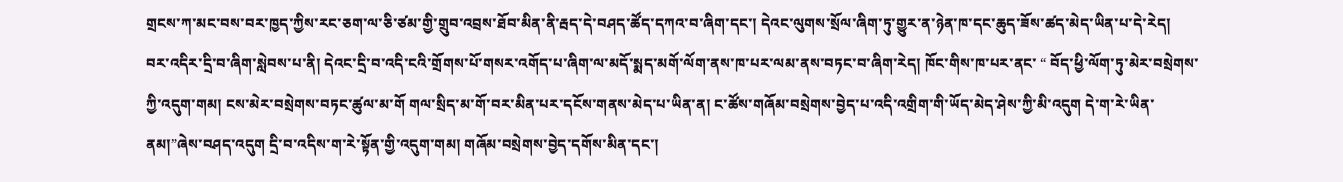གྲངས་ཀ་མང་བས་བར་ཁྱད་ཀྱིས་རང་ཅག་ལ་ཅི་ཙམ་གྱི་གྲུབ་འབྲས་ཐོབ་མིན་ནི་རྦད་དེ་བཤད་ཚོད་དཀའ་བ་ཞིག་དང་། དེའང་ལུགས་སྲོལ་ཞིག་ཏུ་གྱུར་ན་ཉེན་ཁ་དང་ཆུད་ཟོས་ཚད་མེད་ཡིན་པ་དེ་རེད།
བར་འདིར་དྲི་བ་ཞིག་སླེབས་པ་ནི། དེའང་དྲི་བ་འདི་ངའི་གྲོགས་པོ་གསར་འགོད་པ་ཞིག་ལ་མདོ་སྨད་མགོ་ལོག་ནས་ཁ་པར་ལམ་ནས་བཏང་བ་ཞིག་རེད། ཁོང་གིས་ཁ་པར་ནང་ “ བོད་ཕྱི་ལོག་ཏུ་མེར་བསྲེགས་ཀྱི་འདུག་གམ། ངས་མེར་བསྲེགས་བཏང་ཚུལ་མ་གོ གལ་སྲིད་མ་གོ་བར་མིན་པར་དངོས་གནས་མེད་པ་ཡིན་ན། ང་ཚོས་གཞོམ་བསྲེགས་བྱེད་པ་འདི་འགྲིག་གི་ཡོད་མེད་ཤེས་ཀྱི་མི་འདུག དེ་ག་རེ་ཡིན་ནམ།”ཞེས་བཤད་འདུག དྲི་བ་འདིས་ག་རེ་སྟོན་གྱི་འདུག་གམ། གཞོམ་བསྲེགས་བྱེད་དགོས་མིན་དང་།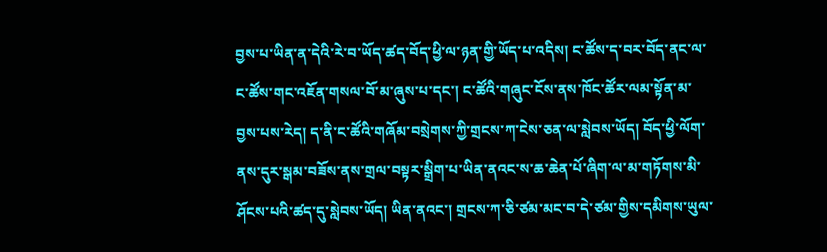བྱས་པ་ཡིན་ན་དེའི་རེ་བ་ཡོད་ཚད་བོད་ཕྱི་ལ་ཉན་གྱི་ཡོད་པ་འདིས། ང་ཚོས་ད་བར་བོད་ནང་ལ་ང་ཚོས་གང་འཇོན་གསལ་བོ་མ་ཞུས་པ་དང་། ང་ཚོའི་གཞུང་ངོས་ནས་ཁོང་ཚོར་ལམ་སྟོན་མ་བྱས་པས་རེད། ད་ནི་ང་ཚོའི་གཞོམ་བསྲེགས་ཀྱི་གྲངས་ཀ་ངེས་ཅན་ལ་སླེབས་ཡོད། བོད་ཕྱི་ལོག་ནས་དུར་སྒམ་བཟོས་ནས་གྲལ་བསྟར་སྒྲིག་པ་ཡིན་ནའང་ས་ཆ་ཆེན་པོ་ཞིག་ལ་མ་གཏོགས་མི་ཤོངས་པའི་ཚད་དུ་སླེབས་ཡོད། ཡིན་ནའང་། གྲངས་ཀ་ཅི་ཙམ་མང་བ་དེ་ཙམ་གྱིས་དམིགས་ཡུལ་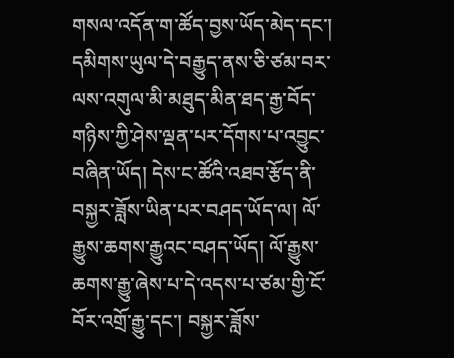གསལ་འདོན་ག་ཚོད་བྱས་ཡོད་མེད་དང་། དམིགས་ཡུལ་དེ་བརྒྱུད་ནས་ཅི་ཙམ་བར་ལས་འགུལ་མི་མཐུད་མིན་ཐད་རྒྱ་བོད་གཉིས་ཀྱི་ཤེས་ལྡན་པར་དོགས་པ་འབྱུང་བཞིན་ཡོད། དེས་ང་ཚོའི་འཐབ་རྩོད་ནི་བསྐྱར་ཟློས་ཡིན་པར་བཤད་ཡོད་ལ། ལོ་རྒྱུས་ཆགས་རྒྱུའང་བཤད་ཡོད། ལོ་རྒྱུས་ཆགས་རྒྱུ་ཞེས་པ་དེ་འདས་པ་ཙམ་གྱི་ངོ་བོར་འགྲོ་རྒྱུ་དང་། བསྐྱར་ཟློས་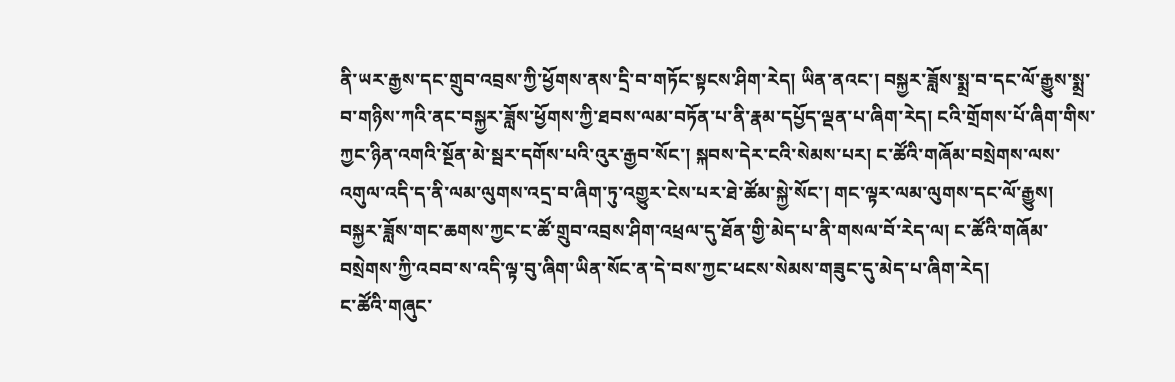ནི་ཡར་རྒྱས་དང་གྲུབ་འབྲས་ཀྱི་ཕྱོགས་ནས་དྲི་བ་གཏོང་སྟངས་ཤིག་རེད། ཡིན་ནའང་། བསྐྱར་ཟློས་སྨྲ་བ་དང་ལོ་རྒྱུས་སྨྲ་བ་གཉིས་ཀའི་ནང་བསྐྱར་ཟློས་ཕྱོགས་ཀྱི་ཐབས་ལམ་བཏོན་པ་ནི་རྣམ་དཔྱོད་ལྡན་པ་ཞིག་རེད། ངའི་གྲོགས་པོ་ཞིག་གིས་ཀྱང་ཉིན་འགའི་སྔོན་མེ་སྦར་དགོས་པའི་འུར་རྒྱབ་སོང་། སྐབས་དེར་ངའི་སེམས་པར། ང་ཚོའི་གཞོམ་བསྲེགས་ལས་འགུལ་འདི་ད་ནི་ལམ་ལུགས་འདྲ་བ་ཞིག་ཏུ་འགྱུར་ངེས་པར་ཐེ་ཚོམ་སྐྱེ་སོང་། གང་ལྟར་ལམ་ལུགས་དང་ལོ་རྒྱུས། བསྐྱར་ཟློས་གང་ཆགས་ཀྱང་ང་ཚོ་གྲུབ་འབྲས་ཤིག་འཕྲལ་དུ་ཐོན་གྱི་མེད་པ་ནི་གསལ་བོ་རེད་ལ། ང་ཚོའི་གཞོམ་བསྲེགས་ཀྱི་འབབ་ས་འདི་ལྟ་བུ་ཞིག་ཡིན་སོང་ན་དེ་བས་ཀྱང་ཕངས་སེམས་གཟུང་དུ་མེད་པ་ཞིག་རེད།
ང་ཚོའི་གཞུང་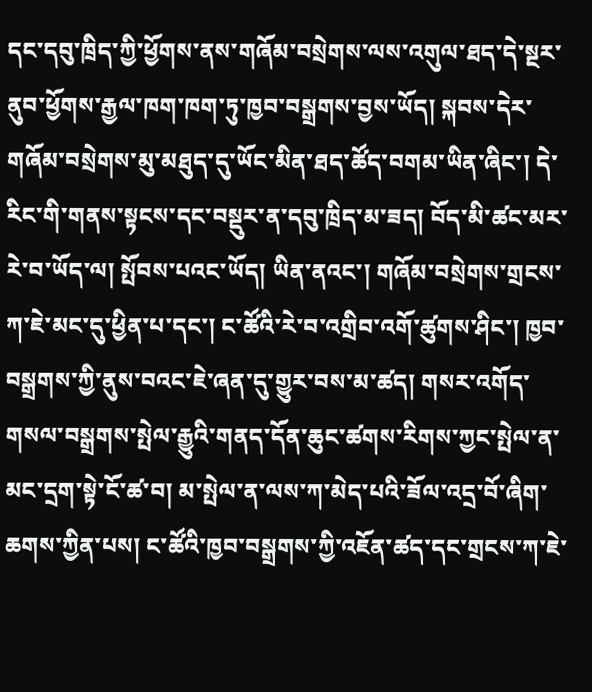དང་དབུ་ཁྲིད་ཀྱི་ཕྱོགས་ནས་གཞོམ་བསྲེགས་ལས་འགུལ་ཐད་དེ་སྔར་ནུབ་ཕྱོགས་རྒྱལ་ཁག་ཁག་ཏུ་ཁྱབ་བསྒྲགས་བྱས་ཡོད། སྐབས་དེར་གཞོམ་བསྲེགས་མུ་མཐུད་དུ་ཡོང་མིན་ཐད་ཚོད་བགམ་ཡིན་ཞིང་། དེ་རིང་གི་གནས་སྟངས་དང་བསྡུར་ན་དབུ་ཁྲིད་མ་ཟད། བོད་མི་ཚང་མར་རེ་བ་ཡོད་ལ། སྤོབས་པའང་ཡོད། ཡིན་ནའང་། གཞོམ་བསྲེགས་གྲངས་ཀ་ཇེ་མང་དུ་ཕྱིན་པ་དང་། ང་ཚོའི་རེ་བ་འགྲིབ་འགོ་ཚུགས་ཤིང་། ཁྱབ་བསྒྲགས་ཀྱི་ནུས་བའང་ཇེ་ཞན་དུ་གྱུར་བས་མ་ཚད། གསར་འགོད་གསལ་བསྒྲགས་སྤེལ་རྒྱུའི་གནད་དོན་ཆུང་ཚགས་རིགས་ཀྱང་སྤེལ་ན་མང་དྲག་སྟེ་ངོ་ཚ་བ། མ་སྤེལ་ན་ལས་ཀ་མེད་པའི་ཟོལ་འདྲ་བོ་ཞིག་ཆགས་ཀྱིན་པས། ང་ཚོའི་ཁྱབ་བསྒྲགས་ཀྱི་འཇོན་ཚད་དང་གྲངས་ཀ་ཇེ་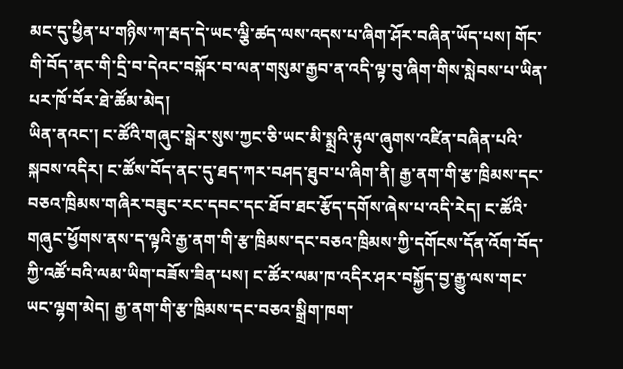མང་དུ་ཕྱིན་པ་གཉིས་ཀ་རྦད་དེ་ཡང་ལྕི་ཚད་ལས་འདས་པ་ཞིག་ཤོར་བཞིན་ཡོད་པས། གོང་གི་བོད་ནང་གི་དྲི་བ་དེའང་བསྐོར་བ་ལན་གསུམ་རྒྱབ་ན་འདི་ལྟ་བུ་ཞིག་གིས་སླེབས་པ་ཡིན་པར་ཁོ་བོར་ཐེ་ཚོམ་མེད།
ཡིན་ནའང་། ང་ཚོའི་གཞུང་སྒེར་སུས་ཀྱང་ཅི་ཡང་མི་སྨྲའི་རྟུལ་ཞུགས་འཛིན་བཞིན་པའི་སྐབས་འདིར། ང་ཚོས་བོད་ནང་དུ་ཐད་ཀར་བཤད་ཐུབ་པ་ཞིག་ནི། རྒྱ་ནག་གི་རྩ་ཁྲིམས་དང་བཅའ་ཁྲིམས་གཞིར་བཟུང་རང་དབང་དང་ཐོབ་ཐང་རྩོད་དགོས་ཞེས་པ་འདི་རེད། ང་ཚོའི་གཞུང་ཕྱོགས་ནས་ད་ལྟའི་རྒྱ་ནག་གི་རྩ་ཁྲིམས་དང་བཅའ་ཁྲིམས་ཀྱི་དགོངས་དོན་འོག་བོད་ཀྱི་འཚོ་བའི་ལམ་ཡིག་བཟོས་ཟིན་པས། ང་ཚོར་ལམ་ཁ་འདིར་ཤར་བསྐྱོད་བྱ་རྒྱུ་ལས་གང་ཡང་ལྷག་མེད། རྒྱ་ནག་གི་རྩ་ཁྲིམས་དང་བཅའ་སྒྲིག་ཁག་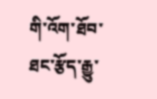གི་འོག་ཐོབ་ཐང་རྩོད་རྒྱུ་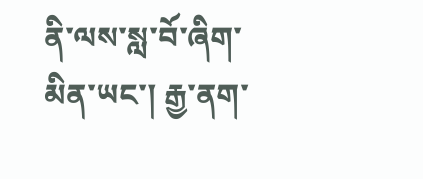ནི་ལས་སླ་བོ་ཞིག་མིན་ཡང་། རྒྱ་ནག་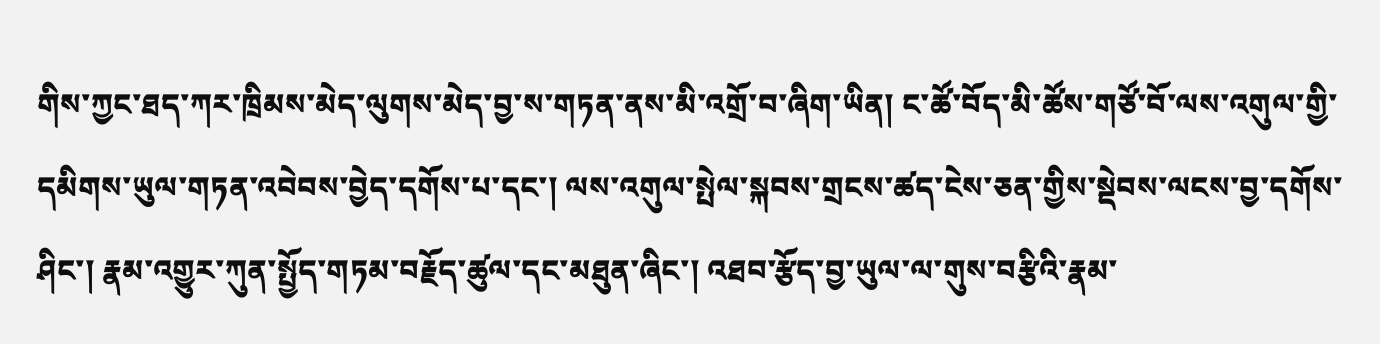གིས་ཀྱང་ཐད་ཀར་ཁྲིམས་མེད་ལུགས་མེད་བྱ་ས་གཏན་ནས་མི་འགྲོ་བ་ཞིག་ཡིན། ང་ཚོ་བོད་མི་ཚོས་གཙོ་བོ་ལས་འགུལ་གྱི་དམིགས་ཡུལ་གཏན་འབེབས་བྱེད་དགོས་པ་དང་། ལས་འགུལ་སྤེལ་སྐབས་གྲངས་ཚད་ངེས་ཅན་གྱིས་སྡེབས་ལངས་བྱ་དགོས་ཤིང་། རྣམ་འགྱུར་ཀུན་སྤྱོད་གཏམ་བརྗོད་ཚུལ་དང་མཐུན་ཞིང་། འཐབ་རྩོད་བྱ་ཡུལ་ལ་གུས་བརྩིའི་རྣམ་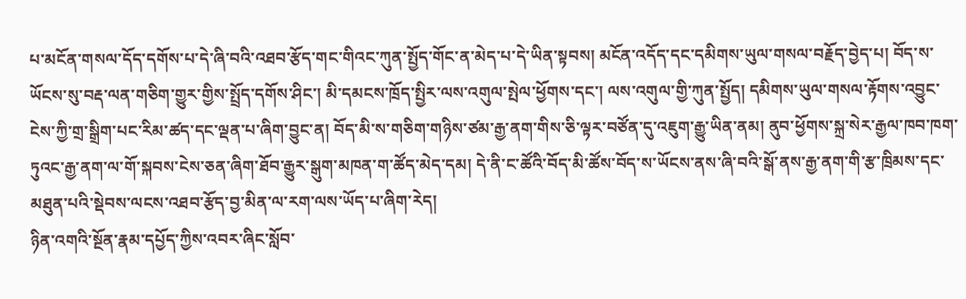པ་མངོན་གསལ་དོད་དགོས་པ་དེ་ཞི་བའི་འཐབ་རྩོད་གང་གིའང་ཀུན་སྤྱོད་གོང་ན་མེད་པ་དེ་ཡིན་སྟབས། མངོན་འདོད་དང་དམིགས་ཡུལ་གསལ་བརྗོད་བྱེད་པ། བོད་ས་ཡོངས་སུ་བརྡ་ལན་གཅིག་གྱུར་གྱིས་སྤྲོད་དགོས་ཤིང་། མི་དམངས་ཁྲོད་སྤྱིར་ལས་འགུལ་སྤེལ་ཕྱོགས་དང་། ལས་འགུལ་གྱི་ཀུན་སྤྱོད། དམིགས་ཡུལ་གསལ་རྟོགས་འབྱུང་ངེས་ཀྱི་གྲ་སྒྲིག་པང་རིམ་ཚད་དང་ལྡན་པ་ཞིག་བྱུང་ན། བོད་མི་ས་གཅིག་གཉིས་ཙམ་རྒྱ་ནག་གིས་ཅི་ལྟར་བཙོན་དུ་འཇུག་རྒྱུ་ཡིན་ནམ། ནུབ་ཕྱོགས་སྐྲ་སེར་རྒྱལ་ཁབ་ཁག་ཏུའང་རྒྱ་ནག་ལ་གོ་སྐབས་ངེས་ཅན་ཞིག་ཐོབ་རྒྱུར་སྒུག་མཁན་ག་ཚོད་མེད་དམ། དེ་ནི་ང་ཚོའི་བོད་མི་ཚོས་བོད་ས་ཡོངས་ནས་ཞི་བའི་སྒོ་ནས་རྒྱ་ནག་གི་རྩ་ཁྲིམས་དང་མཐུན་པའི་སྡེབས་ལངས་འཐབ་རྩོད་བྱ་མིན་ལ་རག་ལས་ཡོད་པ་ཞིག་རེད།
ཉིན་འགའི་སྔོན་རྣམ་དཔྱོད་ཀྱིས་འབར་ཞིང་སློབ་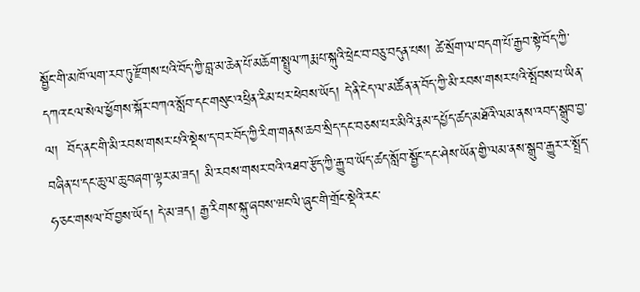སྦྱོང་གི་མཁོ་ལག་རབ་ཏུ་རྫོགས་པའི་བོད་ཀྱི་བླ་མ་ཆེན་པོ་མཆོག་སྤྲུལ་ཀརྨ་པ་སྐུའི་ཕྲེང་བ་བཅུ་བདུན་པས། ཚེ་སྲོག་ལ་བདག་པོ་རྒྱབ་སྟེ་བོད་ཀྱི་དཀའ་ངལ་སེལ་ཕྱོགས་སྐོར་བཀའ་སློབ་དང་གསུང་འཕྲིན་རིམ་པར་ཕེབས་ཡོད། དེ་ནི་ངེད་ལ་མཚོན་ན་བོད་ཀྱི་མི་རབས་གསར་པའི་སྤོབས་པ་ཡིན་ལ།  བོད་ནང་གི་མི་རབས་གསར་པའི་སྡེས་ད་བར་བོད་ཀྱི་རིག་གནས་ཆབ་སྲིད་དང་བཅས་པར་མིའི་རྣམ་དཔྱོད་ཚད་མཐོའི་ལམ་ནས་འབད་སྒྲུབ་བྱ་བཞིན་པ་དང་ཆུ་ལ་ཆུ་བཞག་ལྟར་མ་ཟད། མི་རབས་གསར་བའི་འཐབ་རྩོད་ཀྱི་རྒྱུ་བ་ཡོད་ཚད་སློབ་སྦྱོང་དང་ཤེས་ཡོན་གྱི་ལམ་ནས་སྒྲུབ་རྒྱུར་ར་སྤྲོད་ཧ་ཅང་གསལ་བོ་བྱས་ཡོད། དེ་མ་ཟད། རྒྱ་རིགས་སྐུ་ཞབས་ཝང་ལི་ཞུང་གི་གྲོང་སྡེའི་རང་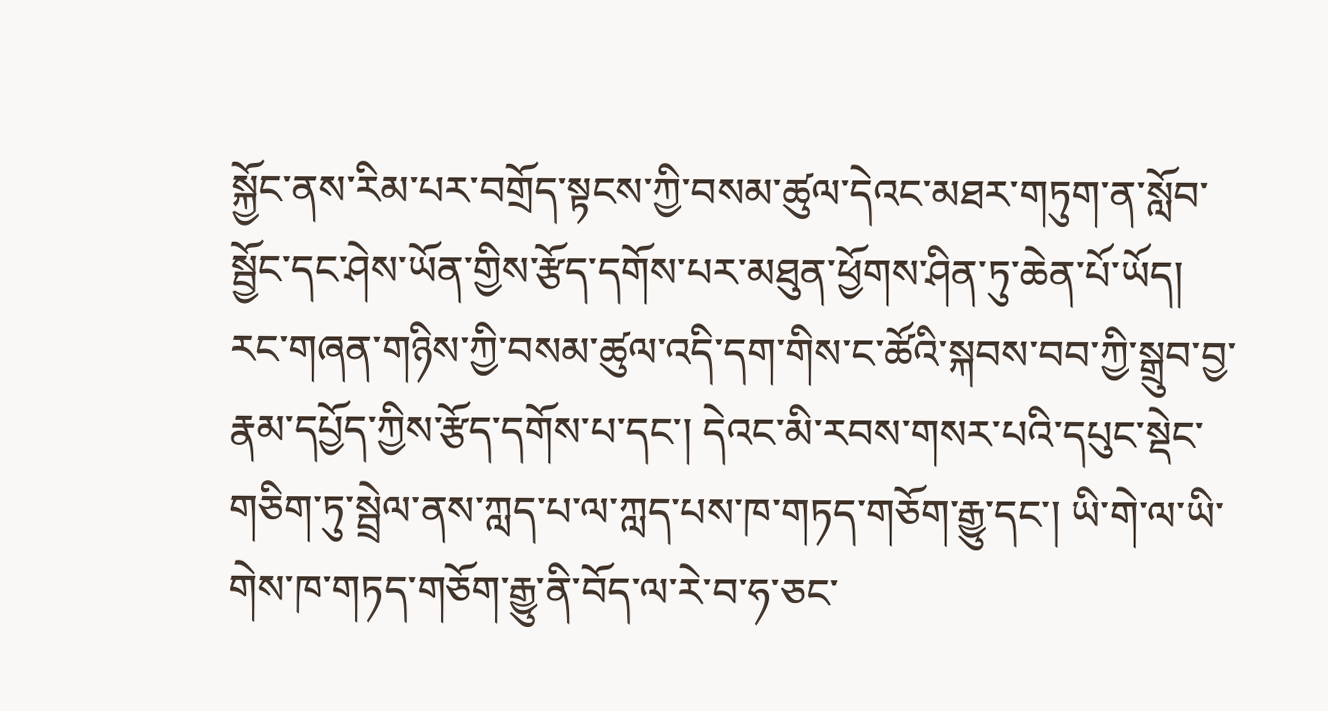སྐྱོང་ནས་རིམ་པར་བགྲོད་སྟངས་ཀྱི་བསམ་ཚུལ་དེའང་མཐར་གཏུག་ན་སློབ་སྦྱོང་དང་ཤེས་ཡོན་གྱིས་རྩོད་དགོས་པར་མཐུན་ཕྱོགས་ཤིན་ཏུ་ཆེན་པོ་ཡོད། རང་གཞན་གཉིས་ཀྱི་བསམ་ཚུལ་འདི་དག་གིས་ང་ཚོའི་སྐབས་བབ་ཀྱི་སྒྲུབ་བྱ་རྣམ་དཔྱོད་ཀྱིས་རྩོད་དགོས་པ་དང་། དེའང་མི་རབས་གསར་པའི་དཔུང་སྡེང་གཅིག་ཏུ་སྦྲེལ་ནས་ཀླད་པ་ལ་ཀླད་པས་ཁ་གཏད་གཅོག་རྒྱུ་དང་། ཡི་གེ་ལ་ཡི་གེས་ཁ་གཏད་གཅོག་རྒྱུ་ནི་བོད་ལ་རེ་བ་ཧ་ཅང་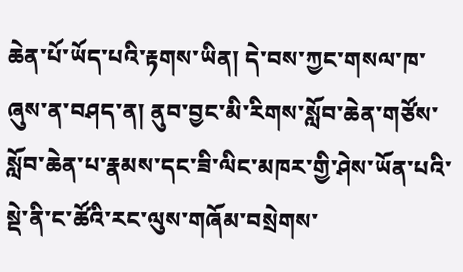ཆེན་པོ་ཡོད་པའི་རྟགས་ཡིན། དེ་བས་ཀྱང་གསལ་ཁ་ཞུས་ན་བཤད་ན། ནུབ་བྱང་མི་རིགས་སློབ་ཆེན་གཙོས་སློབ་ཆེན་པ་རྣམས་དང་ཟི་ལིང་མཁར་གྱི་ཤེས་ཡོན་པའི་སྡེ་ནི་ང་ཚོའི་རང་ལུས་གཞོམ་བསྲེགས་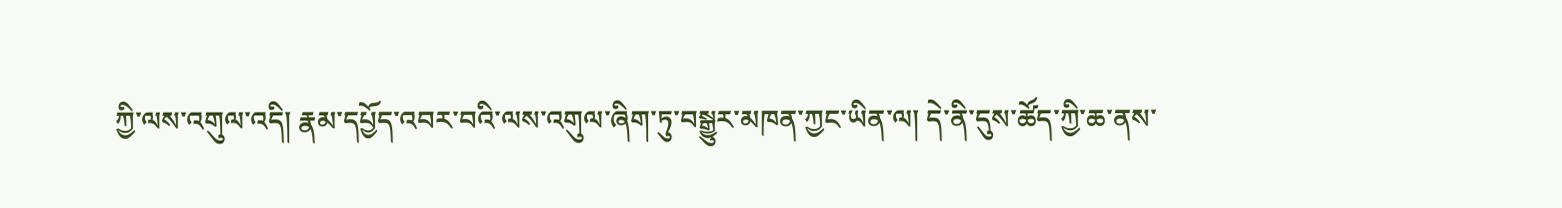ཀྱི་ལས་འགུལ་འདི། རྣམ་དཔྱོད་འབར་བའི་ལས་འགུལ་ཞིག་ཏུ་བསྒྱུར་མཁན་ཀྱང་ཡིན་ལ། དེ་ནི་དུས་ཚོད་ཀྱི་ཆ་ནས་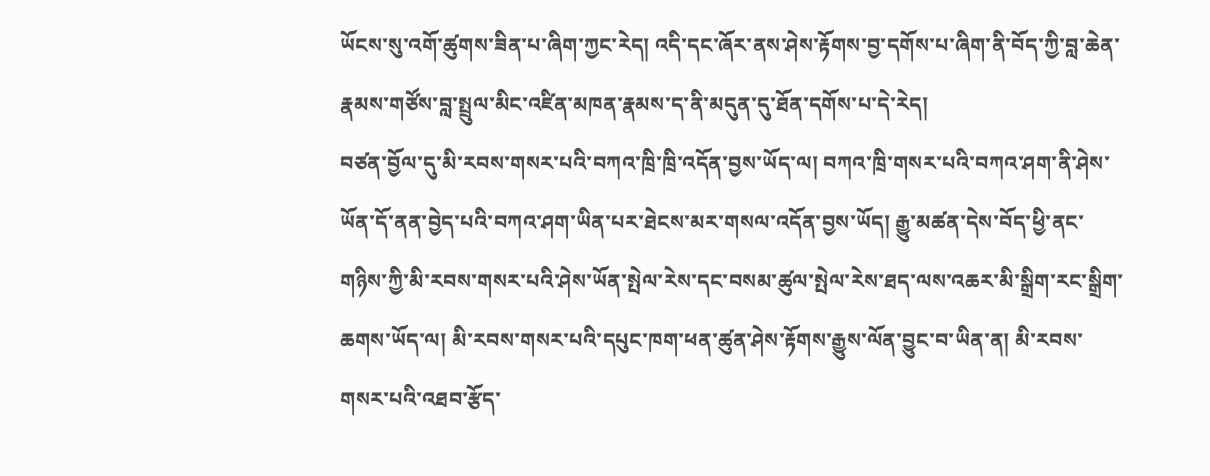ཡོངས་སུ་འགོ་ཚུགས་ཟིན་པ་ཞིག་ཀྱང་རེད། འདི་དང་ཞོར་ནས་ཤེས་རྟོགས་བྱ་དགོས་པ་ཞིག་ནི་བོད་ཀྱི་བླ་ཆེན་རྣམས་གཙོས་བླ་སྤྲུལ་མིང་འཛིན་མཁན་རྣམས་ད་ནི་མདུན་དུ་ཐོན་དགོས་པ་དེ་རེད།
བཙན་བྱོལ་དུ་མི་རབས་གསར་པའི་བཀའ་ཁྲི་ཁྲི་འདོན་བྱས་ཡོད་ལ། བཀའ་ཁྲི་གསར་པའི་བཀའ་ཤག་ནི་ཤེས་ཡོན་དོ་ནན་བྱེད་པའི་བཀའ་ཤག་ཡིན་པར་ཐེངས་མར་གསལ་འདོན་བྱས་ཡོད། རྒྱུ་མཚན་དེས་བོད་ཕྱི་ནང་གཉིས་ཀྱི་མི་རབས་གསར་པའི་ཤེས་ཡོན་སྤེལ་རེས་དང་བསམ་ཚུལ་སྤེལ་རེས་ཐད་ལས་འཆར་མི་སྒྲིག་རང་སྒྲིག་ཆགས་ཡོད་ལ། མི་རབས་གསར་པའི་དཔུང་ཁག་ཕན་ཚུན་ཤེས་རྟོགས་རྒྱུས་ལོན་བྱུང་བ་ཡིན་ན། མི་རབས་གསར་པའི་འཐབ་རྩོད་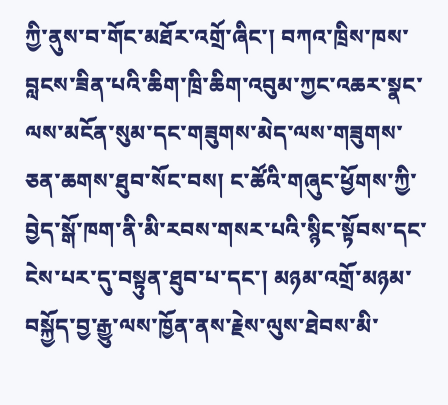ཀྱི་ནུས་བ་གོང་མཐོར་འགྲོ་ཞིང་། བཀའ་ཁྲིས་ཁས་བླངས་ཟིན་པའི་ཆིག་ཁྲི་ཆིག་འབུམ་ཀྱང་འཆར་སྣང་ལས་མངོན་སུམ་དང་གཟུགས་མེད་ལས་གཟུགས་ཅན་ཆགས་ཐུབ་སོང་བས། ང་ཚོའི་གཞུང་ཕྱོགས་ཀྱི་བྱེད་སྒོ་ཁག་ནི་མི་རབས་གསར་པའི་སྙིང་སྟོབས་དང་ངེས་པར་དུ་བསྟུན་ཐུབ་པ་དང་། མཉམ་འགྲོ་མཉམ་བསྐྱོད་བྱ་རྒྱུ་ལས་ཁྱོན་ནས་རྗེས་ལུས་ཐེབས་མི་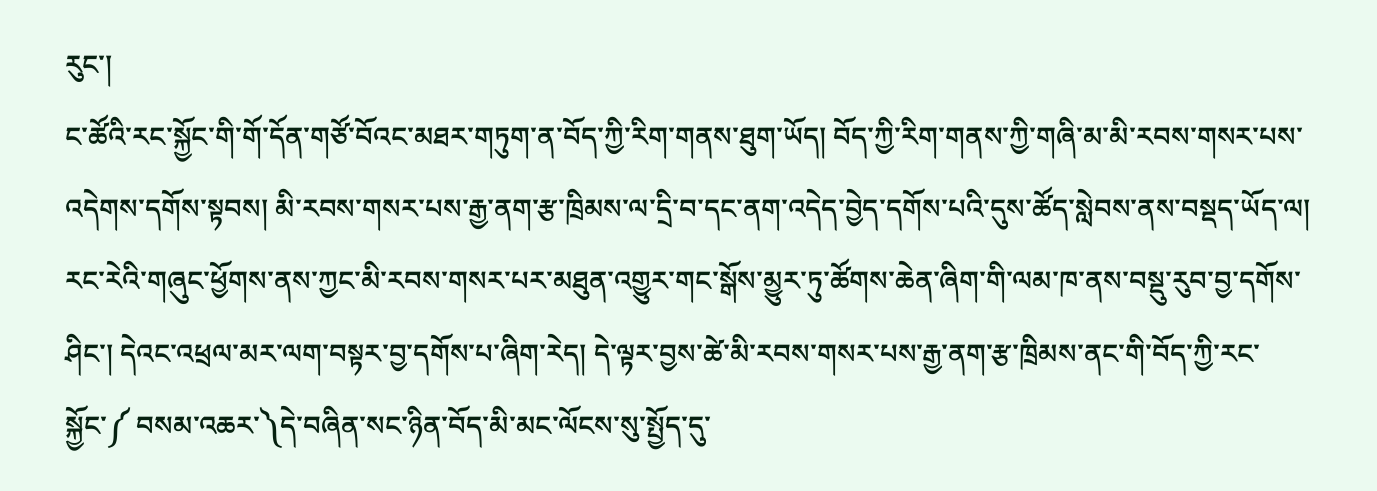རུང་།
ང་ཚོའི་རང་སྐྱོང་གི་གོ་དོན་གཙོ་བོའང་མཐར་གཏུག་ན་བོད་ཀྱི་རིག་གནས་ཐུག་ཡོད། བོད་ཀྱི་རིག་གནས་ཀྱི་གཞི་མ་མི་རབས་གསར་པས་འདེགས་དགོས་སྟབས། མི་རབས་གསར་པས་རྒྱ་ནག་རྩ་ཁྲིམས་ལ་དྲི་བ་དང་ནག་འདེད་བྱེད་དགོས་པའི་དུས་ཚོད་སླེབས་ནས་བསྡད་ཡོད་ལ། རང་རེའི་གཞུང་ཕྱོགས་ནས་ཀྱང་མི་རབས་གསར་པར་མཐུན་འགྱུར་གང་སྒོས་མྱུར་ཏུ་ཚོགས་ཆེན་ཞིག་གི་ལམ་ཁ་ནས་བསྡུ་རུབ་བྱ་དགོས་ཤིང་། དེའང་འཕྲལ་མར་ལག་བསྟར་བྱ་དགོས་པ་ཞིག་རེད། དེ་ལྟར་བྱས་ཚེ་མི་རབས་གསར་པས་རྒྱ་ནག་རྩ་ཁྲིམས་ནང་གི་བོད་ཀྱི་རང་སྐྱོང་༼ བསམ་འཆར་༽དེ་བཞིན་སང་ཉིན་བོད་མི་མང་ལོངས་སུ་སྤྱོད་དུ་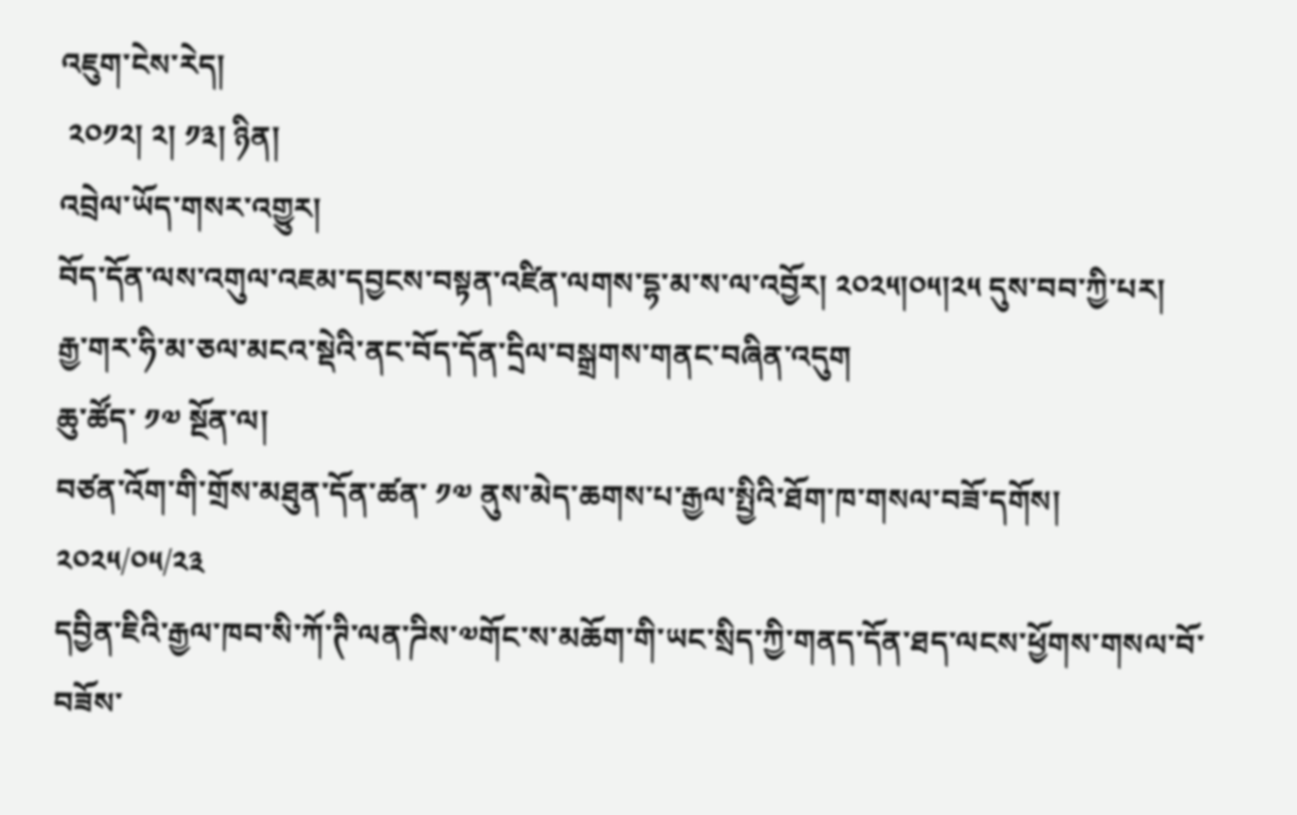འཇུག་ངེས་རེད།
 ༢༠༡༢། ༢། ༡༣། ཉིན།
འབྲེལ་ཡོད་གསར་འགྱུར།
བོད་དོན་ལས་འགུལ་འཇམ་དབྱངས་བསྟན་འཛིན་ལགས་དྷ་མ་ས་ལ་འབྱོར། ༢༠༢༥།༠༥།༢༥ དུས་བབ་ཀྱི་པར།
རྒྱ་གར་ཧི་མ་ཅལ་མངའ་སྡེའི་ནང་བོད་དོན་དྲིལ་བསྒྲགས་གནང་བཞིན་འདུག
ཆུ་ཚོད་ ༡༧ སྔོན་ལ།
བཙན་འོག་གི་གྲོས་མཐུན་དོན་ཚན་ ༡༧ ནུས་མེད་ཆགས་པ་རྒྱལ་སྤྱིའི་ཐོག་ཁ་གསལ་བཟོ་དགོས།
༢༠༢༥/༠༥/༢༣
དབྱིན་ཇིའི་རྒྱལ་ཁབ་སི་ཀོ་ཊི་ལན་ཌིས་༧གོང་ས་མཆོག་གི་ཡང་སྲིད་ཀྱི་གནད་དོན་ཐད་ལངས་ཕྱོགས་གསལ་བོ་བཟོས་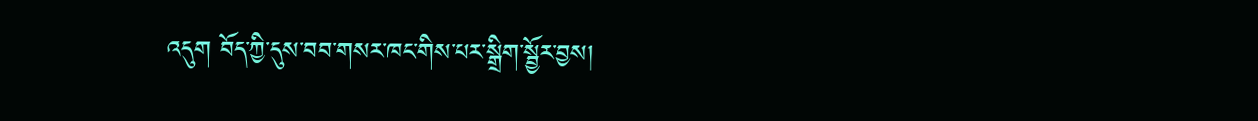འདུག བོད་ཀྱི་དུས་བབ་གསར་ཁང་གིས་པར་སྒྲིག་སྦྱོར་བྱས།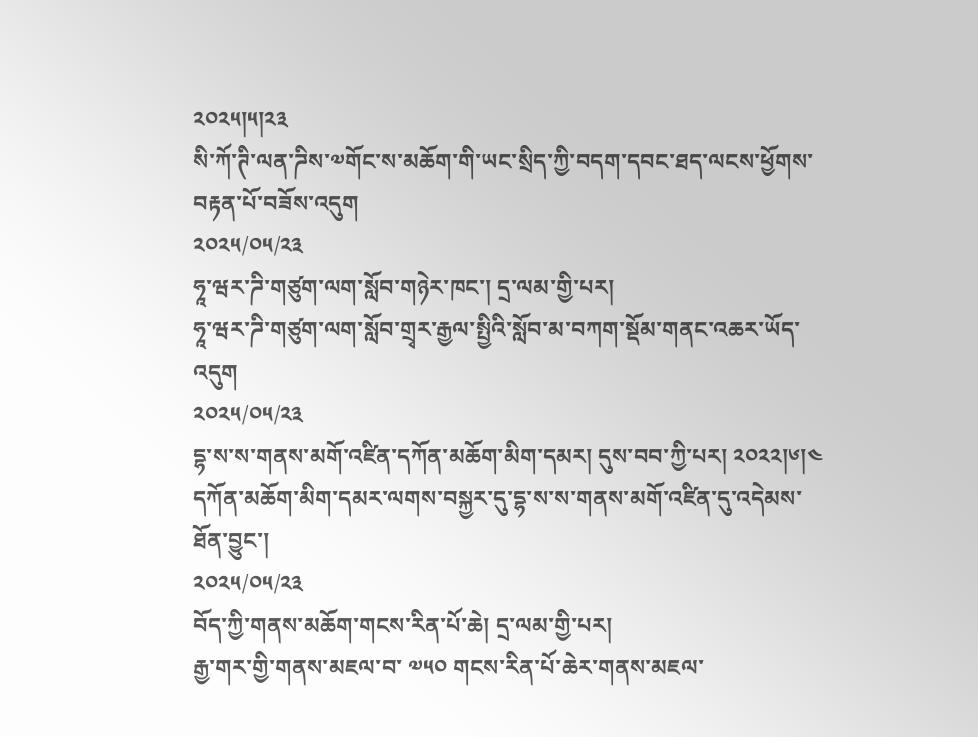༢༠༢༥།༥།༢༣
སི་ཀོ་ཊི་ལན་ཌིས་༧གོང་ས་མཆོག་གི་ཡང་སྲིད་ཀྱི་བདག་དབང་ཐད་ལངས་ཕྱོགས་བརྟན་པོ་བཟོས་འདུག
༢༠༢༥/༠༥/༢༣
ཧཱ་ཝར་ཌི་གཙུག་ལག་སློབ་གཉེར་ཁང་། དྲ་ལམ་གྱི་པར།
ཧཱ་ཝར་ཌི་གཙུག་ལག་སློབ་གྲྭར་རྒྱལ་སྤྱིའི་སློབ་མ་བཀག་སྡོམ་གནང་འཆར་ཡོད་འདུག
༢༠༢༥/༠༥/༢༣
དྷ་ས་ས་གནས་མགོ་འཛིན་དཀོན་མཆོག་མིག་དམར། དུས་བབ་ཀྱི་པར། ༢༠༢༢།༦།༤
དཀོན་མཆོག་མིག་དམར་ལགས་བསྐྱར་དུ་དྷ་ས་ས་གནས་མགོ་འཛིན་དུ་འདེམས་ཐོན་བྱུང་།
༢༠༢༥/༠༥/༢༣
བོད་ཀྱི་གནས་མཆོག་གངས་རིན་པོ་ཆེ། དྲ་ལམ་གྱི་པར།
རྒྱ་གར་གྱི་གནས་མཇལ་བ་ ༧༥༠ གངས་རིན་པོ་ཆེར་གནས་མཇལ་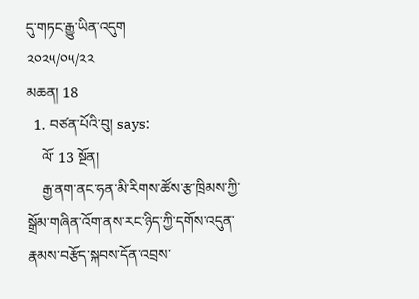དུ་གཏང་རྒྱུ་ཡིན་འདུག
༢༠༢༥/༠༥/༢༢
མཆན། 18
  1. བཙན་པོའི་བུ། says:
    ལོ་ 13 སྔོན།
    རྒྱ་ནག་ནང་ཧན་མི་རིགས་ཚོས་རྩ་ཁྲིམས་ཀྱི་སྒྲོམ་གཞིན་འོག་ནས་རང་ཉིད་ཀྱི་དགོས་འདུན་རྣམས་བརྩོད་སྐབས་དོན་འབྲས་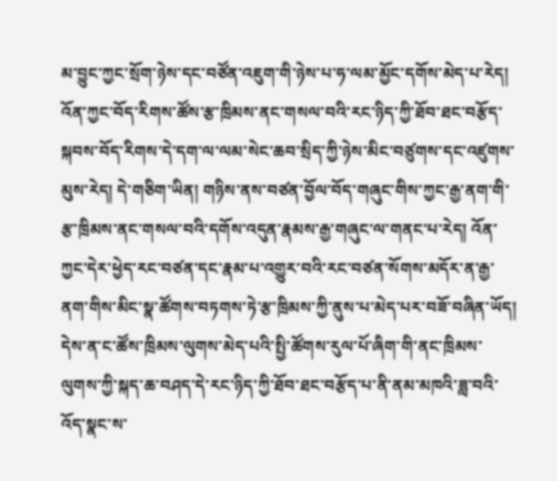མ་བྱུང་ཀྱང་སྲོག་ཉེས་དང་བཙོན་འཇུག་གི་ཉེས་པ་ཧ་ལམ་མྱོང་དགོས་མེད་པ་རེད། འོན་ཀྱང་བོད་རིགས་ཚོས་རྩ་ཁྲིམས་ནང་གསལ་བའི་རང་ཉིད་ཀྱི་ཐོབ་ཐང་བརྩོད་སྐབས་བོད་རིགས་དེ་དག་ལ་ལམ་སེང་ཆབ་སྲིད་ཀྱི་ཉེས་མིང་བཙུགས་དང་འཛུགས་མུས་རེད། དེ་གཅིག་ཡིན། གཉིས་ནས་བཙན་བྱོལ་བོད་གཞུང་གིས་ཀྱང་རྒྱ་ནག་གི་རྩ་ཁྲིམས་ནང་གསལ་བའི་དགོས་འདུན་རྣམས་རྒྱ་གཞུང་ལ་གནང་པ་རེད། འོན་ཀྱང་དེར་ཕྱེད་རང་བཙན་དང་རྣམ་པ་འགྱུར་བའི་རང་བཙན་སོགས་མདོར་ན་རྒྱ་ནག་གིས་མིང་སྣ་ཚོགས་བཏགས་ཏེ་རྩ་ཁྲིམས་ཀྱི་ནུས་པ་མེད་པར་བཟོ་བཞིན་ཡོད། དེས་ན་ང་ཚོས་ཁྲིམས་ལུགས་མེད་པའི་སྤྱི་ཚོགས་རུལ་པོ་ཞིག་གི་ནང་ཁྲིམས་ལུགས་ཀྱི་སྐད་ཆ་བཤད་དེ་རང་ཉིད་ཀྱི་ཐོབ་ཐང་བརྩོད་པ་ནི་ནམ་མཁའི་ཟླ་བའི་འོད་སྣང་ས་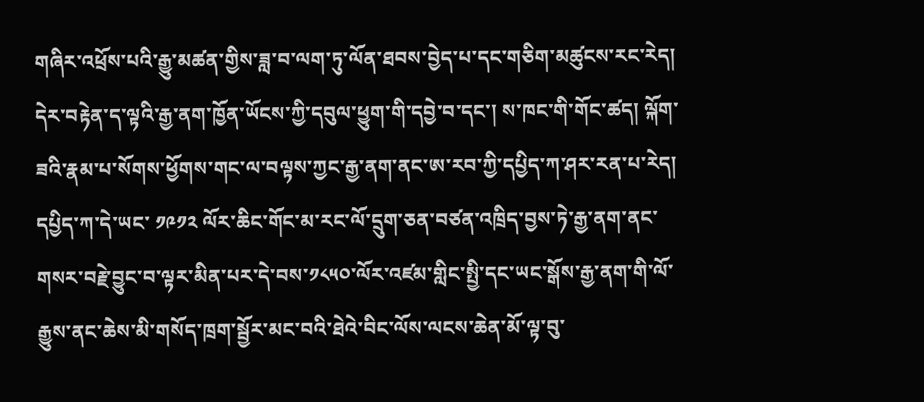གཞིར་འཕྲོས་པའི་རྒྱུ་མཚན་གྱིས་ཟླ་བ་ལག་ཏུ་ལོན་ཐབས་བྱེད་པ་དང་གཅིག་མཚུངས་རང་རེད། དེར་བརྟེན་ད་ལྟའི་རྒྱ་ནག་ཁྱོན་ཡོངས་ཀྱི་དབུལ་ཕྱུག་གི་དབྱེ་བ་དང་། ས་ཁང་གི་གོང་ཚད། ལྐོག་ཟའི་རྣམ་པ་སོགས་ཕྱོགས་གང་ལ་བལྟས་ཀྱང་རྒྱ་ནག་ནང་ཨ་རབ་ཀྱི་དཔྱིད་ཀ་ཤར་རན་པ་རེད། དཔྱིད་ཀ་དེ་ཡང་ ༡༩༡༢ ལོར་ཆིང་གོང་མ་རང་ལོ་དྲུག་ཅན་བཙན་འཁྲིད་བྱས་ཏེ་རྒྱ་ནག་ནང་གསར་བརྗེ་བྱུང་བ་ལྟར་མིན་པར་དེ་བས་༡༨༥༠་ལོར་འཛམ་གླིང་སྤྱི་དང་ཡང་སྒོས་རྒྱ་ནག་གི་ལོ་རྒྱུས་ནང་ཆེས་མི་གསོད་ཁྲག་སྦྱོར་མང་བའི་ཐེའེ་བིང་ལོས་ལངས་ཆེན་མོ་ལྟ་བུ་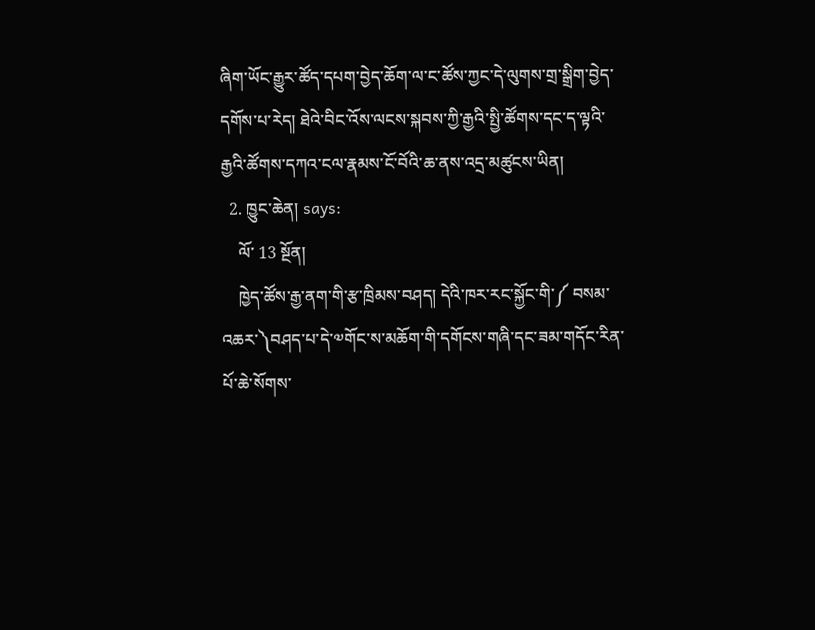ཞིག་ཡོང་རྒྱུར་ཚོད་དཔག་བྱེད་ཆོག་ལ་ང་ཚོས་ཀྱང་དེ་ལུགས་གྲ་སྒྲིག་བྱེད་དགོས་པ་རེད། ཐེའེ་བིང་འོས་ལངས་སྐབས་ཀྱི་རྒྱའི་སྤྱི་ཚོགས་དང་ད་ལྟའི་རྒྱའི་ཚོགས་དཀའ་ངལ་རྣམས་ངོ་བོའི་ཆ་ནས་འདྲ་མཚུངས་ཡིན།
  2. ཁྱུང་ཆེན། says:
    ལོ་ 13 སྔོན།
    ཁྱེད་ཚོས་རྒྱ་ནག་གི་རྩ་ཁྲིམས་བཤད། དེའི་ཁར་རང་སྐྱོང་གི་༼ བསམ་འཆར་༽བཤད་པ་དེ་༧གོང་ས་མཆོག་གི་དགོངས་གཞི་དང་ཟམ་གདོང་རིན་པོ་ཆེ་སོགས་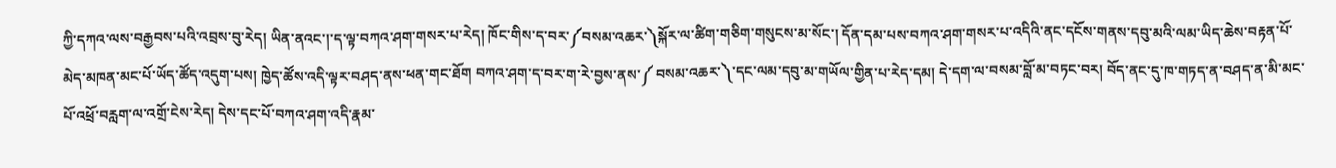ཀྱི་དཀའ་ལས་བརྒྱབས་པའི་འབྲས་བུ་རེད། ཡིན་ནའང་།་ད་ལྟ་བཀའ་ཤག་གསར་པ་རེད། ཁོང་གིས་ད་བར་༼བསམ་འཆར་༽སྐོར་ལ་ཚིག་གཅིག་གསུངས་མ་སོང་། དོན་དམ་པས་བཀའ་ཤག་གསར་པ་འདིའི་ནང་དངོས་གནས་དབུ་མའི་ལམ་ཡིད་ཆེས་བརྟན་པོ་མེད་མཁན་མང་པོ་ཡོད་ཚོད་འདུག་པས། ཁྱེད་ཚོས་འདི་ལྟར་བཤད་ནས་ཕན་གང་ཐོག བཀའ་ཤག་ད་བར་ག་རེ་བྱས་ནས་༼ བསམ་འཆར་༽་དང་ལམ་དབུ་མ་གཡོལ་གྱིན་པ་རེད་དམ། དེ་དག་ལ་བསམ་བློ་མ་བཏང་བར། བོད་ནང་དུ་ཁ་གཏད་ན་བཤད་ན་མི་མང་པོ་འཕྲོ་བརླག་ལ་འགྲོ་ངེས་རེད། དེས་དང་པོ་བཀའ་ཤག་འདི་རྣམ་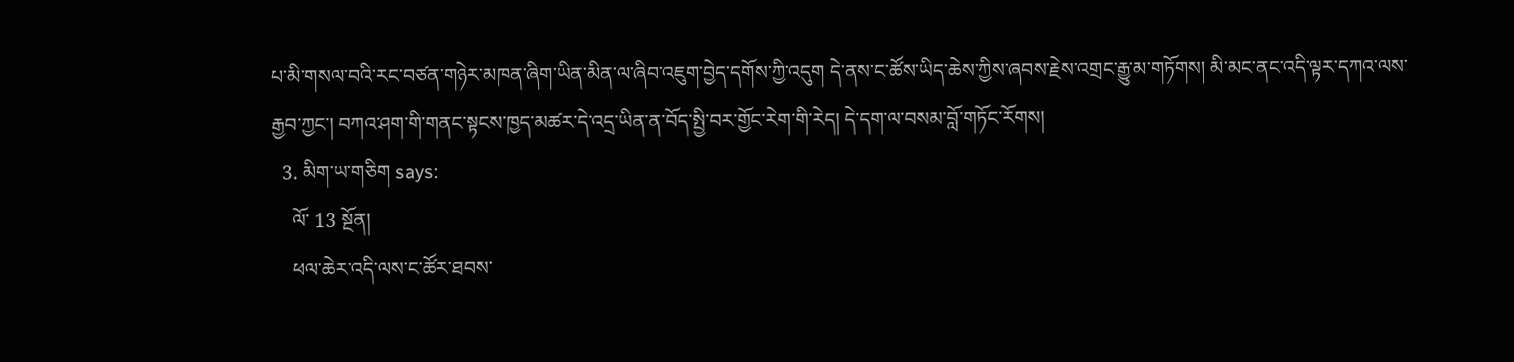པ་མི་གསལ་བའི་རང་བཙན་གཉེར་མཁན་ཞིག་ཡིན་མིན་ལ་ཞིབ་འཇུག་བྱེད་དགོས་ཀྱི་འདུག དེ་ནས་ང་ཚོས་ཡིད་ཆེས་ཀྱིས་ཞབས་རྗེས་འགྲང་རྒྱུ་མ་གཏོགས། མི་མང་ནང་འདི་ལྟར་དཀའ་ལས་རྒྱབ་ཀྱང་། བཀའ་ཤག་གི་གནང་སྟངས་ཁྱད་མཚར་དེ་འདྲ་ཡིན་ན་བོད་སྤྱི་བར་གྱོང་རེག་གི་རེད། དེ་དག་ལ་བསམ་བློ་གཏོང་རོགས།
  3. མིག་ཡ་གཅིག says:
    ལོ་ 13 སྔོན།
    ཕལ་ཆེར་འདི་ལས་ང་ཚོར་ཐབས་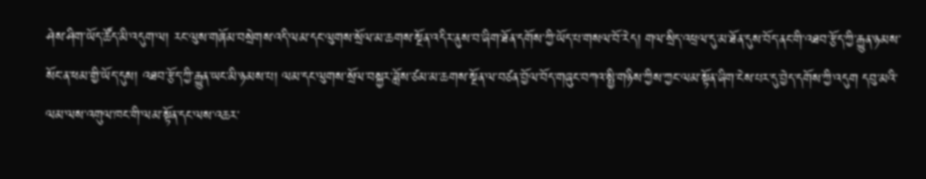ཤེས་ཤིག་ཡོད་ཚོད་མི་འདུག་ལ། རང་ལུས་གཞོམ་བསྲེགས་འདི་ལམ་དང་ལུགས་སྲོལ་མ་ཆགས་སྔོན་འདིར་ནུས་བ་ཞིག་ཐོན་དགོས་ཀྱི་ཡོད་པ་གསལ་བོ་རེད། གལ་སྲིད་འཕྲལ་དུ་མ་ཐོན་དུས་བོད་ནང་གི་འཐབ་རྩོད་ཀྱི་རྒྱུན་ཉམས་སོང་ན་ཕམ་གྱི་ཡོད་དུས། འཐབ་རྩོད་ཀྱི་རྒྱུན་ཡང་མི་ཉམས་པ། ལམ་དང་ལུགས་སྲོལ་བསྐྱར་ཟློས་ཙམ་མ་ཆགས་སྔོན་ལ་བཙན་བྱོལ་བོད་གཞུང་བཀའ་སྤྱི་གཉིས་ཀྱིས་ཀྱང་ལམ་སྟོན་ཞིག་ངེས་པར་དུ་བྱེད་དགོས་ཀྱི་འདུག དབུ་མའི་ལམ་ལས་འགུལ་ཁང་གི་ལམ་སྟོན་དང་ལས་འཆར་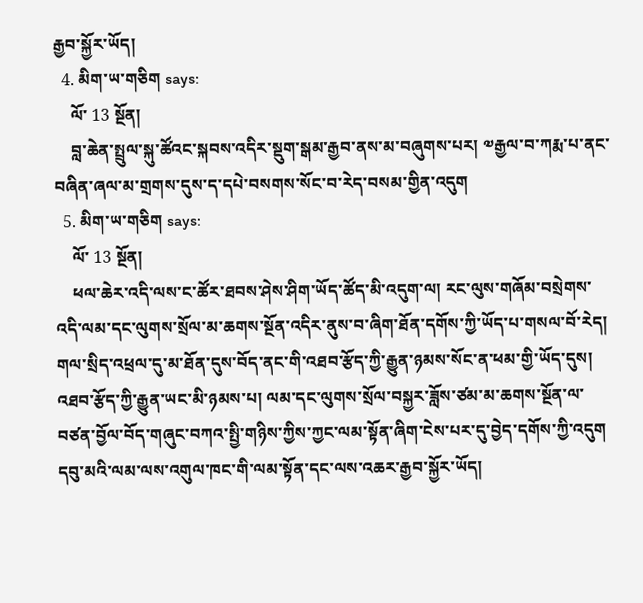རྒྱབ་སྐྱོར་ཡོད།
  4. མིག་ཡ་གཅིག says:
    ལོ་ 13 སྔོན།
    བླ་ཆེན་སྤྲུལ་སྐུ་ཚོའང་སྐབས་འདིར་སྡུག་སྒམ་རྒྱབ་ནས་མ་བཞུགས་པར། ༧རྒྱལ་བ་ཀརྨ་པ་ནང་བཞིན་ཞལ་མ་གྲགས་དུས་ད་དཔེ་བསགས་སོང་བ་རེད་བསམ་གྱིན་འདུག
  5. མིག་ཡ་གཅིག says:
    ལོ་ 13 སྔོན།
    ཕལ་ཆེར་འདི་ལས་ང་ཚོར་ཐབས་ཤེས་ཤིག་ཡོད་ཚོད་མི་འདུག་ལ། རང་ལུས་གཞོམ་བསྲེགས་འདི་ལམ་དང་ལུགས་སྲོལ་མ་ཆགས་སྔོན་འདིར་ནུས་བ་ཞིག་ཐོན་དགོས་ཀྱི་ཡོད་པ་གསལ་བོ་རེད། གལ་སྲིད་འཕྲལ་དུ་མ་ཐོན་དུས་བོད་ནང་གི་འཐབ་རྩོད་ཀྱི་རྒྱུན་ཉམས་སོང་ན་ཕམ་གྱི་ཡོད་དུས། འཐབ་རྩོད་ཀྱི་རྒྱུན་ཡང་མི་ཉམས་པ། ལམ་དང་ལུགས་སྲོལ་བསྐྱར་ཟློས་ཙམ་མ་ཆགས་སྔོན་ལ་བཙན་བྱོལ་བོད་གཞུང་བཀའ་སྤྱི་གཉིས་ཀྱིས་ཀྱང་ལམ་སྟོན་ཞིག་ངེས་པར་དུ་བྱེད་དགོས་ཀྱི་འདུག དབུ་མའི་ལམ་ལས་འགུལ་ཁང་གི་ལམ་སྟོན་དང་ལས་འཆར་རྒྱབ་སྐྱོར་ཡོད།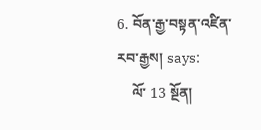6. བོན་རྒྱ་བསྟན་འཛིན་རབ་རྒྱས། says:
    ལོ་ 13 སྔོན།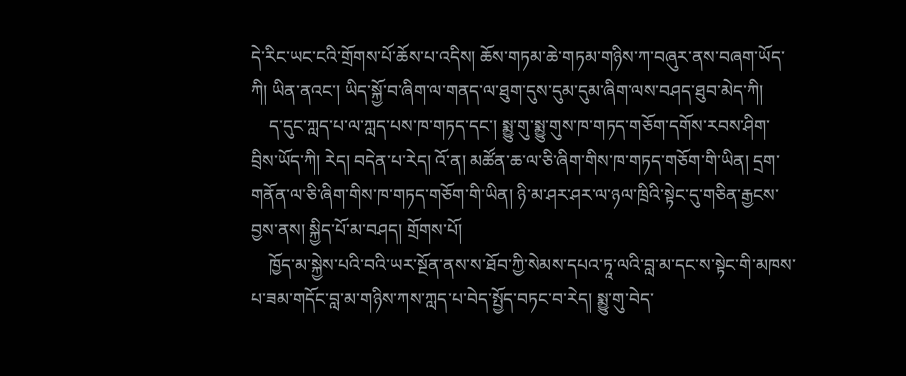དེ་རིང་ཡང་ངའི་གྲོགས་པོ་ཆོས་པ་འདིས། ཆོས་གཏམ་ཆེ་གཏམ་གཉིས་ཀ་བཞུར་ནས་བཞག་ཡོད་ཀི། ཡིན་ནའང་། ཡིད་སྐྱོ་བ་ཞིག་ལ་གནད་ལ་ཐུག་དུས་དུམ་དུམ་ཞིག་ལས་བཤད་ཐུབ་མེད་ཀི།
    ད་དུང་ཀླད་པ་ལ་ཀླད་པས་ཁ་གཏད་དང་། སྨྱུ་གུ་སྨྱུ་གུས་ཁ་གཏད་གཅོག་དགོས་རབས་ཤིག་བྲིས་ཡོད་ཀི། རེད། བདེན་པ་རེད། འོ་ན། མཚོན་ཆ་ལ་ཅི་ཞིག་གིས་ཁ་གཏད་གཅོག་གི་ཡིན། དྲག་གནོན་ལ་ཅི་ཞིག་གིས་ཁ་གཏད་གཅོག་གི་ཡིན། ཉི་མ་ཤར་ཤར་ལ་ཉལ་ཁྲིའི་སྟེང་དུ་གཅིན་རྒྱངས་བྱས་ནས། སྐྱིད་པོ་མ་བཤད། གྲོགས་པོ།
    ཁྱོད་མ་སྐྱེས་པའི་བའི་ཡར་སྔོན་ནས་ས་ཐོབ་ཀྱི་སེམས་དཔའ་ཏཱ་ལའི་བླ་མ་དང་ས་སྟེང་གི་མཁས་པ་ཟམ་གདོང་བླ་མ་གཉིས་ཀས་ཀླད་པ་བེད་སྤྱོད་བཏང་བ་རེད། སྨྱུ་གུ་བེད་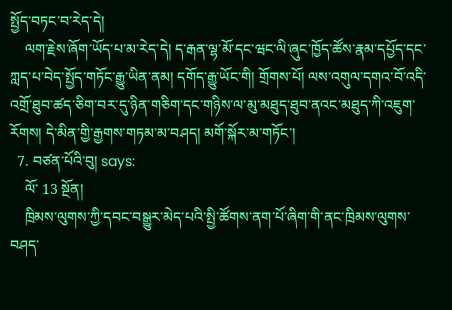སྤྱོད་བཏང་བ་རེད་དེ།
    ལག་རྗེས་ཞོག་ཡོད་པ་མ་རེད་དེ། ད་རྒན་ལྷ་མོ་དང་ཝང་ལི་ཞུང་ཁྱོད་ཚོས་རྣམ་དཔྱོད་དང་ཀླད་པ་བེད་སྤྱོད་གཏོང་རྒྱུ་ཡིན་ནམ། དགོད་རྒྱུ་ཡོང་གི། གྲོགས་པོ། ལས་འགུལ་དགའ་བོ་འདི་འགྲོ་ཐུབ་ཚད་ཅིག་བར་དུ་ཉིན་གཅིག་དང་གཉིས་ལ་མུ་མཐུད་ཐུབ་ནའང་མཐུད་ཀི་འཇུག་རོགས། དེ་མིན་གྱི་རྒྱགས་གཏམ་མ་བཤད། མགོ་སྐོར་མ་གཏོང་།
  7. བཙན་པོའི་བུ། says:
    ལོ་ 13 སྔོན།
    ཁྲིམས་ལུགས་ཀྱི་དབང་བསྒྱུར་མེད་པའི་སྤྱི་ཚོགས་ནག་པོ་ཞིག་གི་ནང་ཁྲིམས་ལུགས་བཤད་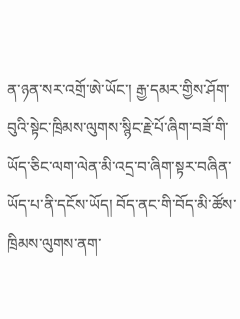ན་ཉན་སར་འགྲོ་ཨེ་ཡོང་། རྒྱ་དམར་གྱིས་ཤོག་བུའི་སྟེང་ཁྲིམས་ལུགས་སྙིང་རྗེ་པོ་ཞིག་བཟོ་གི་ཡོད་ཅིང་ལག་ལེན་མི་འདྲ་བ་ཞིག་སྟར་བཞིན་ཡོད་པ་ནི་དངོས་ཡོད། བོད་ནང་གི་བོད་མི་ཚོས་ཁྲིམས་ལུགས་ནག་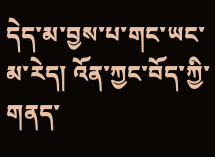དེད་མ་བྱས་པ་གང་ཡང་མ་རེད། འོན་ཀྱང་བོད་ཀྱི་གནད་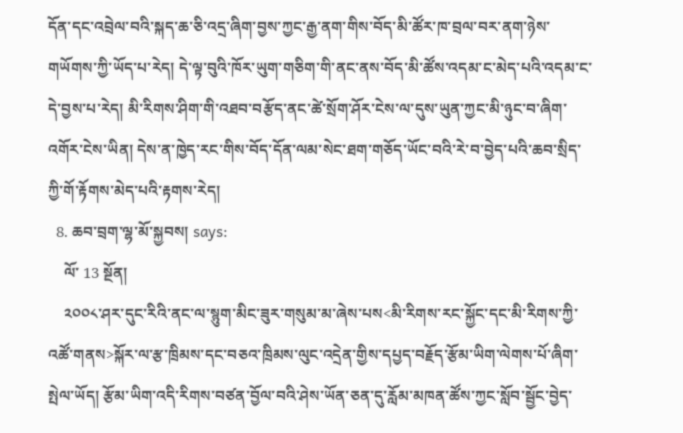དོན་དང་འབྲེལ་བའི་སྐད་ཆ་ཅི་འདྲ་ཞིག་བྱས་ཀྱང་རྒྱ་ནག་གིས་བོད་མི་ཚོར་ཁ་བྲལ་བར་ནག་ཉེས་གཡོགས་ཀྱི་ཡོད་པ་རེད། དེ་ལྟ་བུའི་ཁོར་ཡུག་གཅིག་གི་ནང་ནས་བོད་མི་ཚོས་འདམ་ང་མེད་པའི་འདམ་ང་དེ་བྱས་པ་རེད། མི་རིགས་ཤིག་གི་འཐབ་བརྩོད་ནང་ཚེ་སྲོག་ཤོར་ངེས་ལ་དུས་ཡུན་ཀྱང་མི་ཉུང་བ་ཞིག་འགོར་ངེས་ཡིན། དེས་ན་ཁྱེད་རང་གིས་བོད་དོན་ལམ་སེང་ཐག་གཅོད་ཡོང་བའི་རེ་བ་བྱེད་པའི་ཆབ་སྲིད་ཀྱི་གོ་རྟོགས་མེད་པའི་རྟགས་རེད།
  8. ཆབ་བྲག་ལྷ་མོ་སྐྱབས། says:
    ལོ་ 13 སྔོན།
    ༢༠༠༨་ཤར་དུང་རིའི་ནང་ལ་སྙུག་མིང་ཟུར་གསུམ་མ་ཞེས་པས<མི་རིགས་རང་སྐྱོང་དང་མི་རིགས་ཀྱི་འཚོ་གནས>སྐོར་ལ་རྩ་ཁྲིམས་དང་བཅའ་ཁྲིམས་ལུང་འདྲེན་གྱིས་དཔྱད་བརྗོད་རྩོམ་ཡིག་ལེགས་པོ་ཞིག་སྤེལ་ཡོད། རྩོམ་ཡིག་འདི་རིགས་བཙན་བྱོལ་བའི་ཤེས་ཡོན་ཅན་དུ་རློམ་མཁན་ཚོས་ཀྱང་སློབ་སྦྱོང་བྱེད་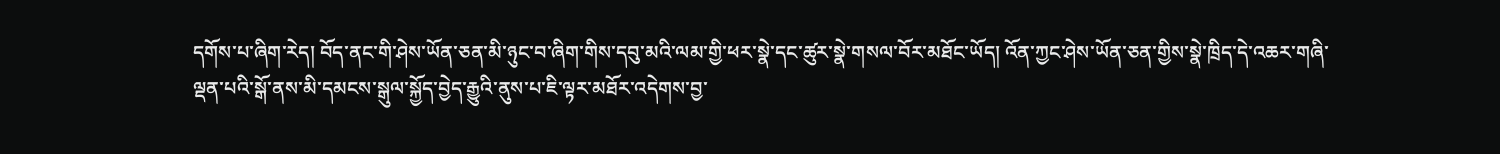དགོས་པ་ཞིག་རེད། བོད་ནང་གི་ཤེས་ཡོན་ཅན་མི་ཉུང་བ་ཞིག་གིས་དབུ་མའི་ལམ་གྱི་ཕར་སྣེ་དང་ཚུར་སྣེ་གསལ་བོར་མཐོང་ཡོད། འོན་ཀྱང་ཤེས་ཡོན་ཅན་གྱིས་སྣེ་ཁྲིད་དེ་འཆར་གཞི་ལྡན་པའི་སྒོ་ནས་མི་དམངས་སྒུལ་སྐྱོད་བྱེད་རྒྱུའི་ནུས་པ་ཇི་ལྟར་མཐོར་འདེགས་བྱ་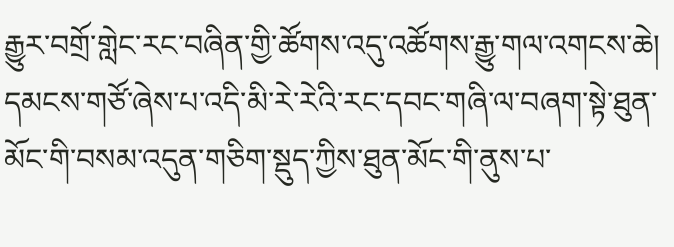རྒྱུར་བགྲོ་གླེང་རང་བཞིན་གྱི་ཚོགས་འདུ་འཚོགས་རྒྱུ་གལ་འགངས་ཆེ། དམངས་གཙོ་ཞེས་པ་འདི་མི་རེ་རེའི་རང་དབང་གཞི་ལ་བཞག་སྟེ་ཐུན་མོང་གི་བསམ་འདུན་གཅིག་སྡུད་ཀྱིས་ཐུན་མོང་གི་ནུས་པ་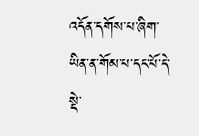འདོན་དགོས་པ་ཞིག་ཡིན་ན་གོམ་པ་དང་པོ་དེ་སྡེ་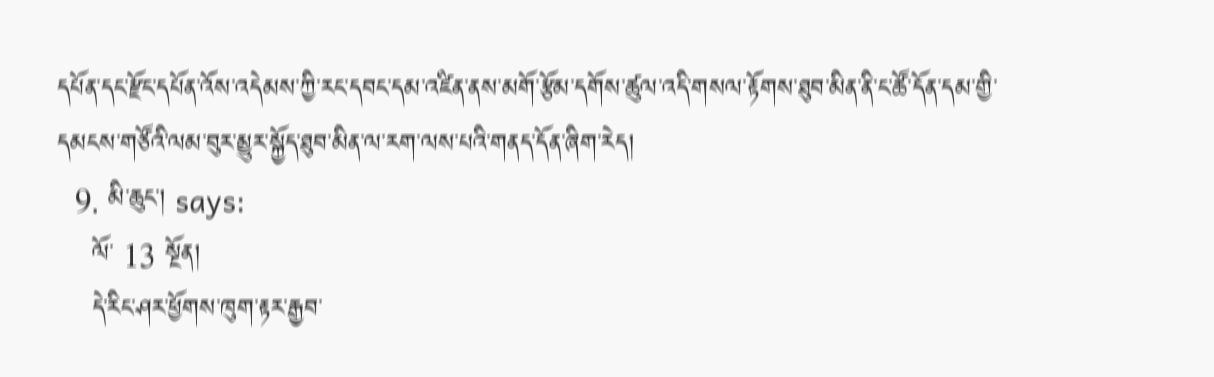དཔོན་དང་རྫོང་དཔོན་འོས་འདེམས་ཀྱི་རང་དབང་དམ་འཛིན་ནས་མགོ་རྩོམ་དགོས་ཚུལ་འདི་གསལ་རྟོགས་ཐུབ་མིན་ནི་ང་ཚོ་དོན་དམ་གྱི་དམངས་གཙོའི་ལམ་བུར་མྱུར་སྐྱོད་ཐུབ་མིན་ལ་རག་ལས་པའི་གནད་དོན་ཞིག་རེད།
  9. མི་ཆུང་། says:
    ལོ་ 13 སྔོན།
    དེ་རིང་ཤར་ཕྱོགས་ཁུག་རྟར་རྒྱབ་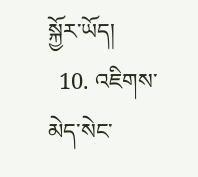སྐྱོར་ཡོད།
  10. འཇིགས་མེད་སེང་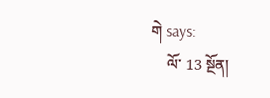གེ says:
    ལོ་ 13 སྔོན།